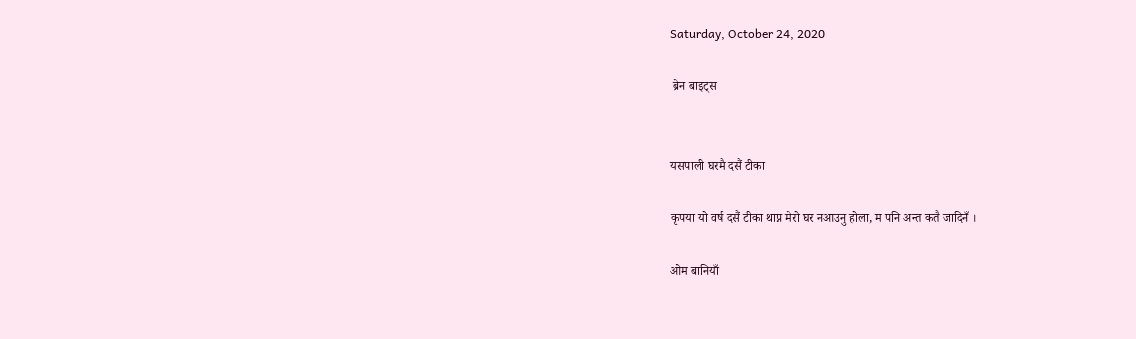Saturday, October 24, 2020

 ब्रेन बाइट्स


यसपाली घरमै दसैं टीका

कृपया यो वर्ष दसैं टीका थाप्न मेरो घर नआउनु होला, म पनि अन्त कतै जादिनँ ।

ओम बानियाँ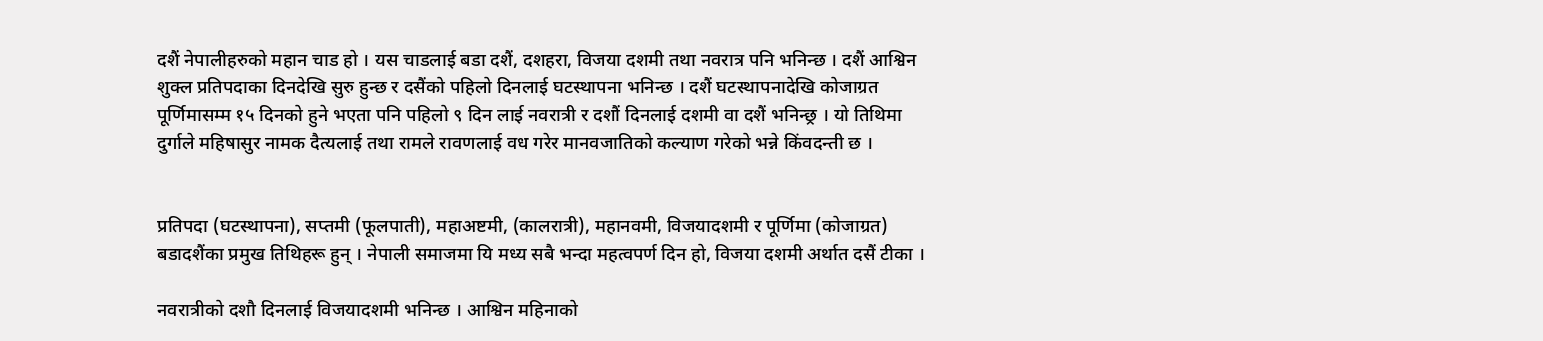दशैं नेपालीहरुको महान चाड हो । यस चाडलाई बडा दशैं, दशहरा, विजया दशमी तथा नवरात्र पनि भनिन्छ । दशैं आश्विन शुक्ल प्रतिपदाका दिनदेखि सुरु हुन्छ र दसैंको पहिलो दिनलाई घटस्थापना भनिन्छ । दशैं घटस्थापनादेखि कोजाग्रत पूर्णिमासम्म १५ दिनको हुने भएता पनि पहिलो ९ दिन लाई नवरात्री र दशौं दिनलाई दशमी वा दशैं भनिन्छ्र । यो तिथिमा दुर्गाले महिषासुर नामक दैत्यलाई तथा रामले रावणलाई वध गरेर मानवजातिको कल्याण गरेको भन्ने किंवदन्ती छ ।


प्रतिपदा (घटस्थापना), सप्तमी (फूलपाती), महाअष्टमी, (कालरात्री), महानवमी, विजयादशमी र पूर्णिमा (कोजाग्रत) बडादशैंका प्रमुख तिथिहरू हुन् । नेपाली समाजमा यि मध्य सबै भन्दा महत्वपर्ण दिन हो, विजया दशमी अर्थात दसैं टीका ।

नवरात्रीको दशौ दिनलाई विजयादशमी भनिन्छ । आश्विन महिनाको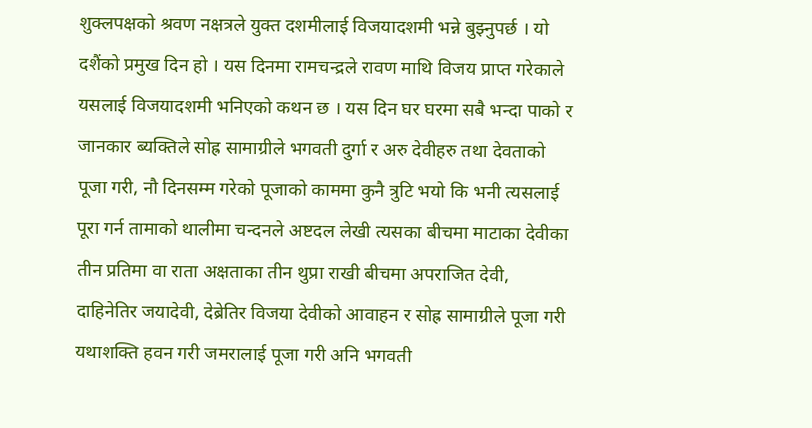शुक्लपक्षको श्रवण नक्षत्रले युक्त दशमीलाई विजयादशमी भन्ने बुझ्नुपर्छ । यो दशैंको प्रमुख दिन हो । यस दिनमा रामचन्द्रले रावण माथि विजय प्राप्त गरेकाले यसलाई विजयादशमी भनिएको कथन छ । यस दिन घर घरमा सबै भन्दा पाको र जानकार ब्यक्तिले सोह्र सामाग्रीले भगवती दुर्गा र अरु देवीहरु तथा देवताको पूजा गरी, नौ दिनसम्म गरेको पूजाको काममा कुनै त्रुटि भयो कि भनी त्यसलाई पूरा गर्न तामाको थालीमा चन्दनले अष्टदल लेखी त्यसका बीचमा माटाका देवीका तीन प्रतिमा वा राता अक्षताका तीन थुप्रा राखी बीचमा अपराजित देवी, दाहिनेतिर जयादेवी, देब्रेतिर विजया देवीको आवाहन र सोह्र सामाग्रीले पूजा गरी यथाशक्ति हवन गरी जमरालाई पूजा गरी अनि भगवती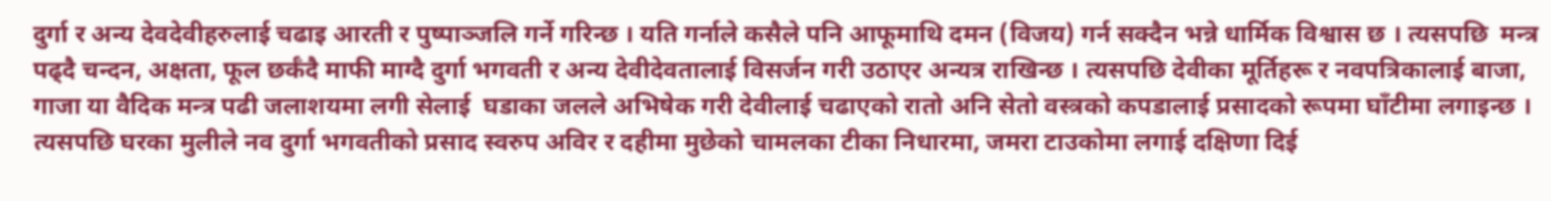दुर्गा र अन्य देवदेवीहरुलाई चढाइ आरती र पुष्पाञ्जलि गर्ने गरिन्छ । यति गर्नाले कसैले पनि आफूमाथि दमन (विजय) गर्न सक्दैन भन्ने धार्मिक विश्वास छ । त्यसपछि  मन्त्र पढ्दै चन्दन, अक्षता, फूल छर्कँदै माफी माग्दै दुर्गा भगवती र अन्य देवीदेवतालाई विसर्जन गरी उठाएर अन्यत्र राखिन्छ । त्यसपछि देवीका मूर्तिहरू र नवपत्रिकालाई बाजा, गाजा या वैदिक मन्त्र पढी जलाशयमा लगी सेलाई  घडाका जलले अभिषेक गरी देवीलाई चढाएको रातो अनि सेतो वस्त्रको कपडालाई प्रसादको रूपमा घाँटीमा लगाइन्छ । त्यसपछि घरका मुलीले नव दुर्गा भगवतीको प्रसाद स्वरुप अविर र दहीमा मुछेको चामलका टीका निधारमा, जमरा टाउकोमा लगाई दक्षिणा दिई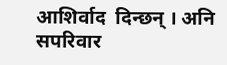आशिर्वाद  दिन्छन् । अनि सपरिवार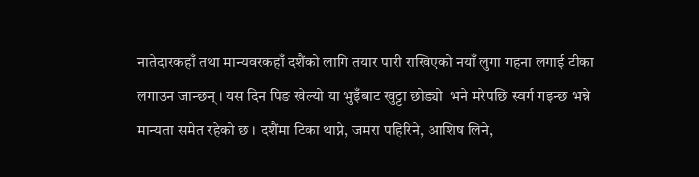नातेदारकहाँ तथा मान्यवरकहाँ दशैंको लागि तयार पारी राखिएको नयाँ लुगा गहना लगाई टीका लगाउन जान्छन् । यस दिन पिङ खेल्यो या भुइँबाट खुट्टा छोड्यो  भने मरेपछि स्वर्ग गइन्छ भन्ने मान्यता समेत रहेको छ । दशैंमा टिका थाप्ने, जमरा पहिरिने, आशिष लिने,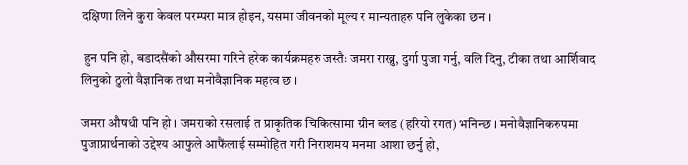दक्षिणा लिने कुरा केवल परम्परा मात्र होइन, यसमा जीवनको मूल्य र मान्यताहरु पनि लुकेका छन ।

 हुन पनि हो, बडादसैंको औसरमा गरिने हरेक कार्यक्रमहरु जस्तैः जमरा राख्नु, दुर्गा पुजा गर्नु, वलि दिनु, टीका तथा आर्शिवाद लिनुको ठुलो वैज्ञानिक तथा मनोवैज्ञानिक महत्व छ ।

जमरा औषधी पनि हो । जमराको रसलाई त प्राकृतिक चिकित्सामा ग्रीन ब्लड (हरियो रगत) भनिन्छ । मनोवैज्ञानिकरुपमा पुजाप्रार्थनाको उद्देश्य आफुले आफैंलाई सम्मोहित गरी निराशमय मनमा आशा छर्नु हो,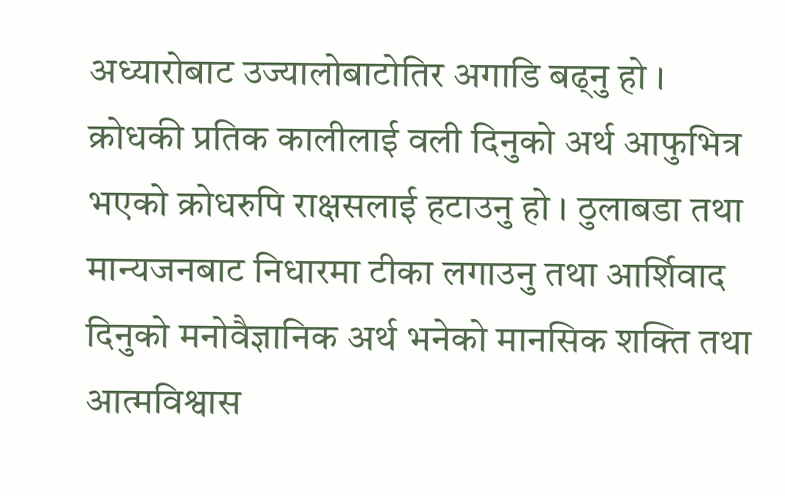अध्यारोबाट उज्यालोबाटोतिर अगाडि बढ्नु हो । क्रोधकी प्रतिक कालीलाई वली दिनुको अर्थ आफुभित्र भएको क्रोधरुपि राक्षसलाई हटाउनु हो । ठुलाबडा तथा मान्यजनबाट निधारमा टीका लगाउनु तथा आर्शिवाद दिनुको मनोवैज्ञानिक अर्थ भनेको मानसिक शक्ति तथा आत्मविश्वास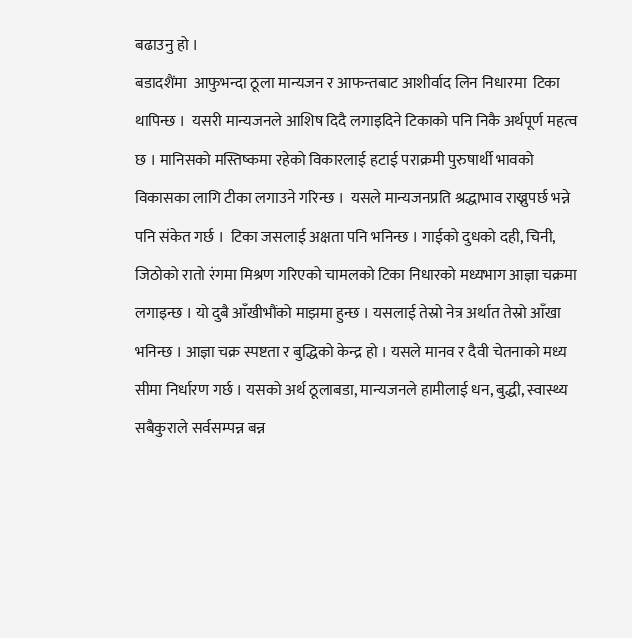बढाउनु हो ।
बडादशैंमा  आफुभन्दा ठूला मान्यजन र आफन्तबाट आशीर्वाद लिन निधारमा  टिका थापिन्छ ।  यसरी मान्यजनले आशिष दिदै लगाइदिने टिकाको पनि निकै अर्थपूर्ण महत्व छ । मानिसको मस्तिष्कमा रहेको विकारलाई हटाई पराक्रमी पुरुषार्थी भावको विकासका लागि टीका लगाउने गरिन्छ ।  यसले मान्यजनप्रति श्रद्धाभाव राख्नुपर्छ भन्ने पनि संकेत गर्छ ।  टिका जसलाई अक्षता पनि भनिन्छ । गाईको दुधको दही, चिनी, जिठोको रातो रंगमा मिश्रण गरिएको चामलको टिका निधारको मध्यभाग आज्ञा चक्रमा लगाइन्छ । यो दुबै आँखीभौंको माझमा हुन्छ । यसलाई तेस्रो नेत्र अर्थात तेस्रो आँखा भनिन्छ । आज्ञा चक्र स्पष्टता र बुद्धिको केन्द्र हो । यसले मानव र दैवी चेतनाको मध्य सीमा निर्धारण गर्छ । यसको अर्थ ठूलाबडा, मान्यजनले हामीलाई धन, बुद्धी, स्वास्थ्य सबैकुराले सर्वसम्पन्न बन्न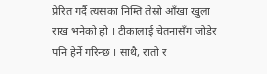प्रेरित गर्दै त्यसका निम्ति तेस्रो आँखा खुला राख भनेको हो । टीकालाई चेतनासँग जोडेर पनि हेर्ने गरिन्छ । साथै, रातो र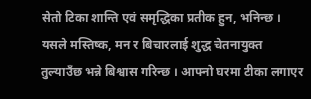सेतो टिका शान्ति एवं समृद्धिका प्रतीक हुन, भनिन्छ । यसले मस्तिष्क, मन र बिचारलाई शुद्ध चेतनायुक्त तुल्याउँछ भन्ने बिश्वास गरिन्छ । आफ्नो घरमा टीका लगाएर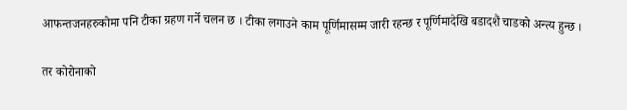आफन्तजनहरुकोमा पनि टीका ग्रहण गर्ने चलन छ । टीका लगाउने काम पूर्णिमासम्म जारी रहन्छ र पूर्णिमादेखि बडादशैं चाडको अन्त्य हुन्छ ।

तर कोरोनाको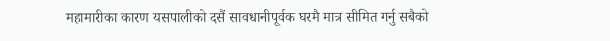महामारीका कारण यसपालीको दसैं सावधानीपूर्वक घरमै मात्र सीमित गर्नु सबैको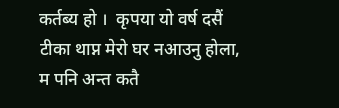कर्तब्य हो ।  कृपया यो वर्ष दसैं टीका थाप्न मेरो घर नआउनु होला, म पनि अन्त कतै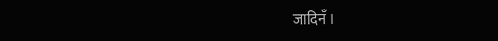जादिनँ ।